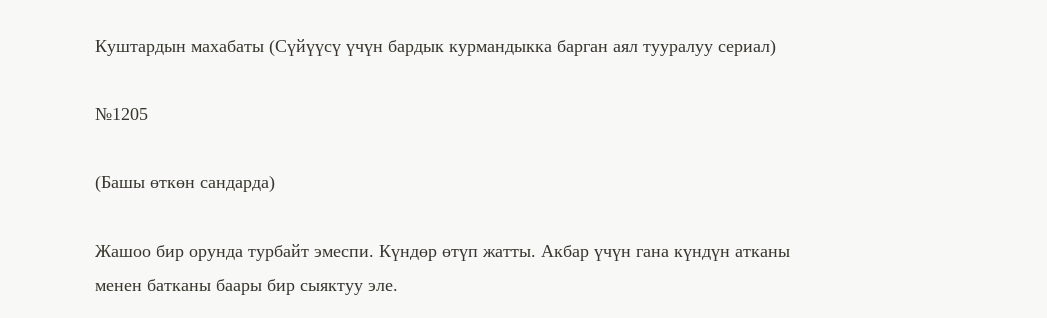Куштардын махабаты (Сүйүүсү үчүн бардык курмандыкка барган аял тууралуу сериал)

№1205

(Башы өткөн сандарда)

Жашоо бир орунда турбайт эмеспи. Күндөр өтүп жатты. Акбар үчүн гана күндүн атканы менен батканы баары бир сыяктуу эле.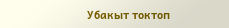Убакыт токтоп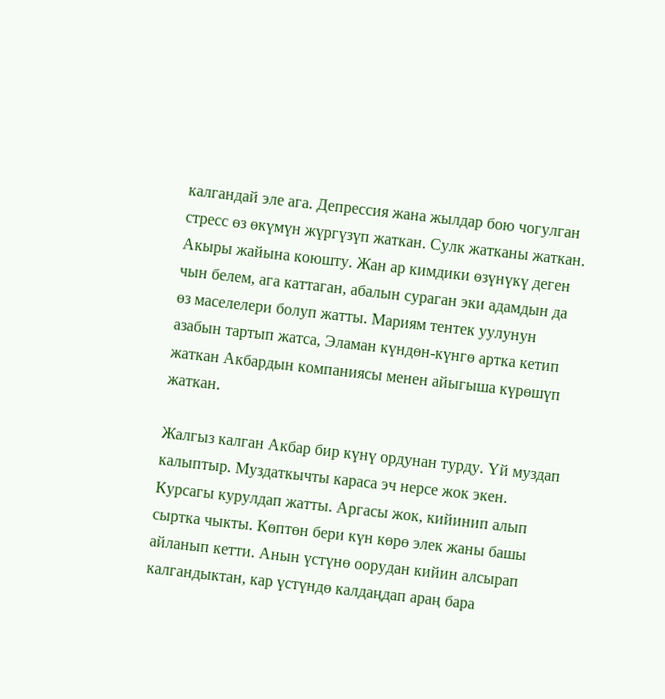калгандай эле ага. Депрессия жана жылдар бою чогулган стресс өз өкүмүн жүргүзүп жаткан. Сулк жатканы жаткан. Акыры жайына коюшту. Жан ар кимдики өзүнүкү деген чын белем, ага каттаган, абалын сураган эки адамдын да өз маселелери болуп жатты. Мариям тентек уулунун азабын тартып жатса, Эламан күндөн-күнгө артка кетип жаткан Акбардын компаниясы менен айыгыша күрөшүп жаткан.

Жалгыз калган Акбар бир күнү ордунан турду. Үй муздап калыптыр. Муздаткычты караса эч нерсе жок экен. Курсагы курулдап жатты. Аргасы жок, кийинип алып сыртка чыкты. Көптөн бери күн көрө элек жаны башы айланып кетти. Анын үстүнө оорудан кийин алсырап калгандыктан, кар үстүндө калдаңдап араң бара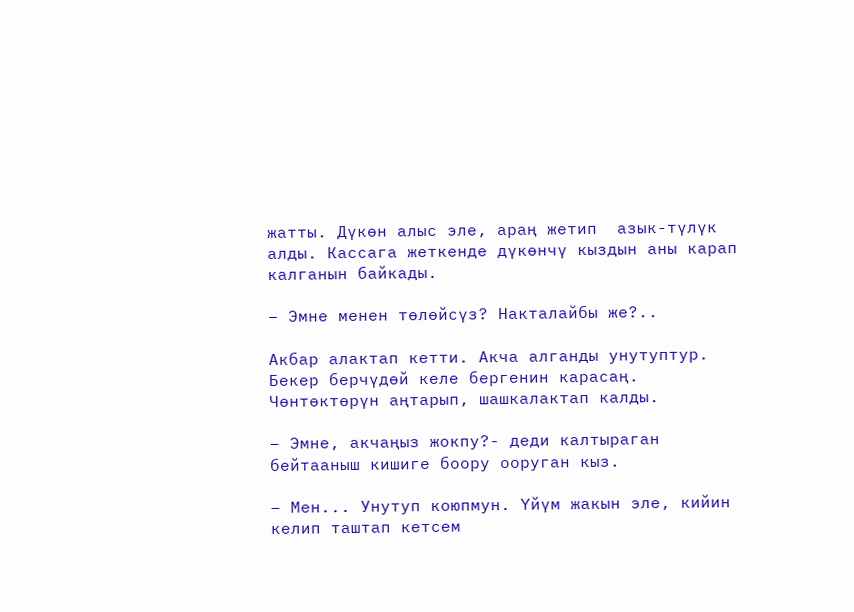жатты. Дүкөн алыс эле, араң жетип  азык-түлүк алды. Кассага жеткенде дүкөнчү кыздын аны карап калганын байкады.

– Эмне менен төлөйсүз? Накталайбы же?..

Акбар алактап кетти. Акча алганды унутуптур. Бекер берчүдөй келе бергенин карасаң. Чөнтөктөрүн аңтарып, шашкалактап калды.

– Эмне, акчаңыз жокпу?- деди калтыраган бейтааныш кишиге боору ооруган кыз.

– Мен... Унутуп коюпмун. Үйүм жакын эле, кийин келип таштап кетсем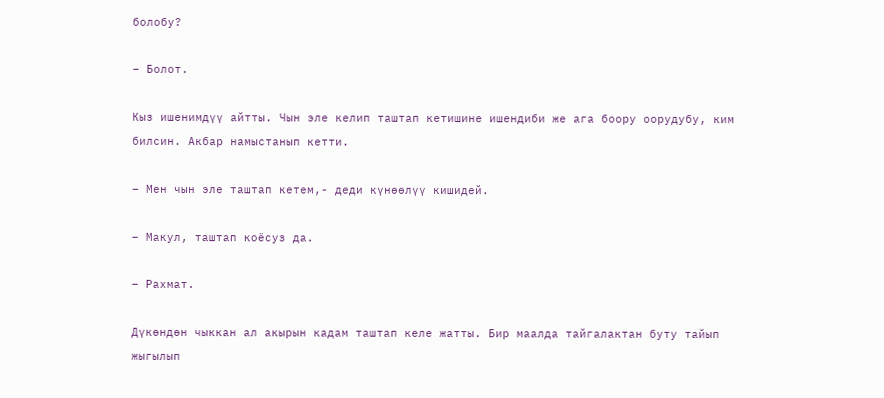болобу?

– Болот.

Кыз ишенимдүү айтты. Чын эле келип таштап кетишине ишендиби же ага боору оорудубу, ким билсин. Акбар намыстанып кетти.

– Мен чын эле таштап кетем,- деди күнөөлүү кишидей.

– Макул, таштап коёсуз да.

– Рахмат.

Дүкөндөн чыккан ал акырын кадам таштап келе жатты. Бир маалда тайгалактан буту тайып жыгылып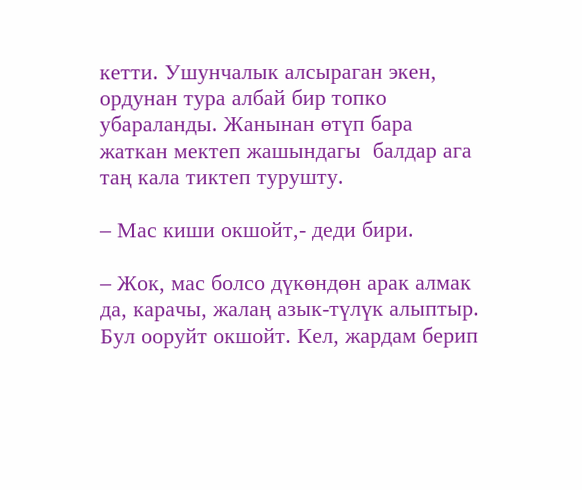кетти. Ушунчалык алсыраган экен, ордунан тура албай бир топко убараланды. Жанынан өтүп бара жаткан мектеп жашындагы  балдар ага таң кала тиктеп турушту.

– Мас киши окшойт,- деди бири.

– Жок, мас болсо дүкөндөн арак алмак да, карачы, жалаң азык-түлүк алыптыр. Бул ооруйт окшойт. Кел, жардам берип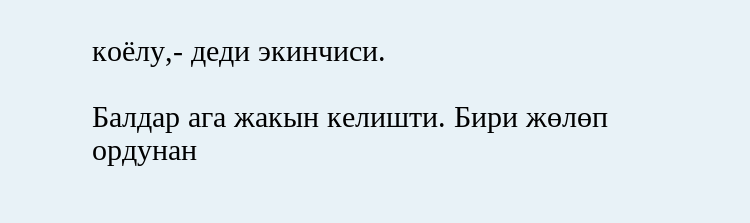коёлу,- деди экинчиси.

Балдар ага жакын келишти. Бири жөлөп ордунан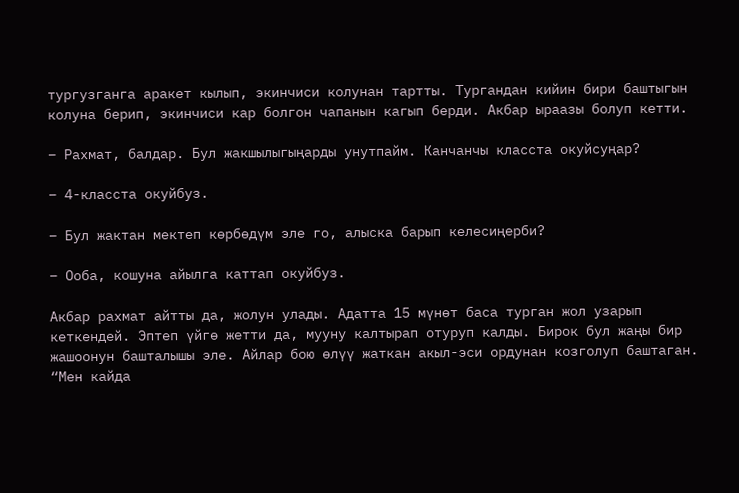тургузганга аракет кылып, экинчиси колунан тартты. Тургандан кийин бири баштыгын колуна берип, экинчиси кар болгон чапанын кагып берди. Акбар ыраазы болуп кетти.

– Рахмат, балдар. Бул жакшылыгыңарды унутпайм. Канчанчы класста окуйсуңар?

– 4-класста окуйбуз.

– Бул жактан мектеп көрбөдүм эле го, алыска барып келесиңерби?

– Ооба, кошуна айылга каттап окуйбуз.

Акбар рахмат айтты да, жолун улады. Адатта 15 мүнөт баса турган жол узарып кеткендей. Эптеп үйгө жетти да, мууну калтырап отуруп калды. Бирок бул жаңы бир жашоонун башталышы эле. Айлар бою өлүү жаткан акыл-эси ордунан козголуп баштаган. “Мен кайда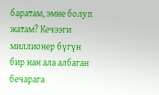баратам, эмне болуп жатам? Кечээги миллионер бүгүн бир нан ала албаган бечарага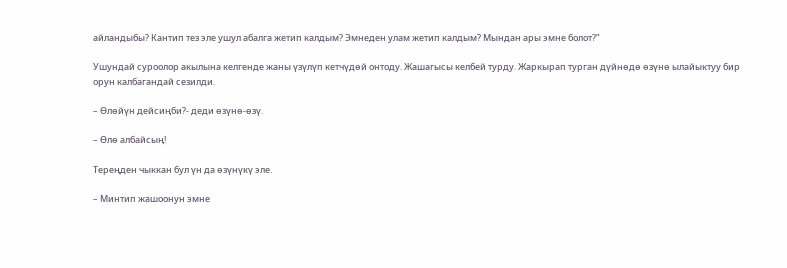айландыбы? Кантип тез эле ушул абалга жетип калдым? Эмнеден улам жетип калдым? Мындан ары эмне болот?”

Ушундай суроолор акылына келгенде жаны үзүлүп кетчүдөй онтоду. Жашагысы келбей турду. Жаркырап турган дүйнөдө өзүнө ылайыктуу бир орун калбагандай сезилди.

– Өлөйүн дейсиңби?- деди өзүнө-өзү.

– Өлө албайсың!

Тереңден чыккан бул үн да өзүнүкү эле.

– Минтип жашоонун эмне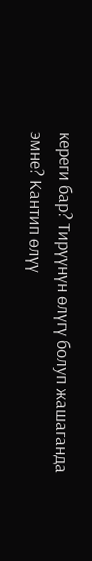кереги бар? Тирүүнүн өлүгү болуп жашаганда эмне? Кантип өлүү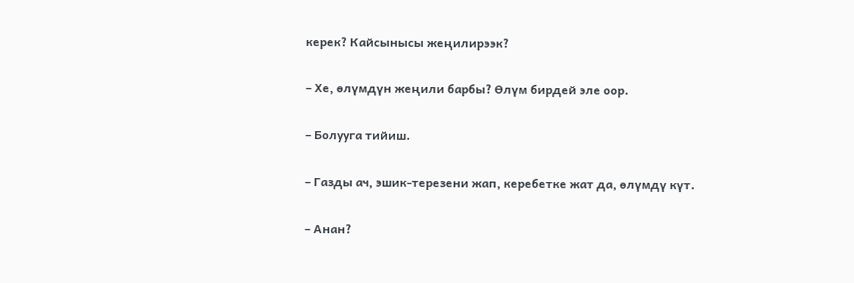керек? Кайсынысы жеңилирээк?

– Хе, өлүмдүн жеңили барбы? Өлүм бирдей эле оор.

– Болууга тийиш.

– Газды ач, эшик-терезени жап, керебетке жат да, өлүмдү күт.

– Анан?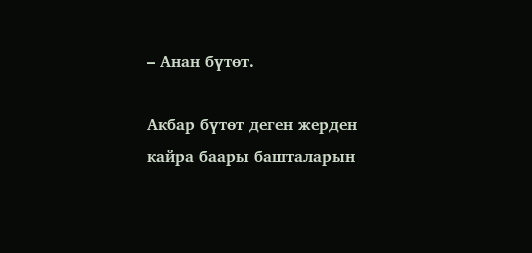– Анан бүтөт.

Акбар бүтөт деген жерден кайра баары башталарын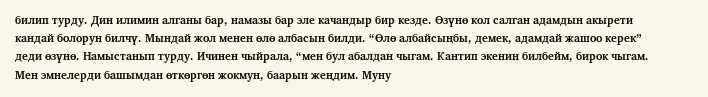билип турду. Дин илимин алганы бар, намазы бар эле качандыр бир кезде. Өзүнө кол салган адамдын акырети кандай болорун билчү. Мындай жол менен өлө албасын билди. “Өлө албайсыңбы, демек, адамдай жашоо керек” деди өзүнө. Намыстанып турду. Ичинен чыйрала, “мен бул абалдан чыгам. Кантип экенин билбейм, бирок чыгам. Мен эмнелерди башымдан өткөргөн жокмун, баарын жеңдим. Муну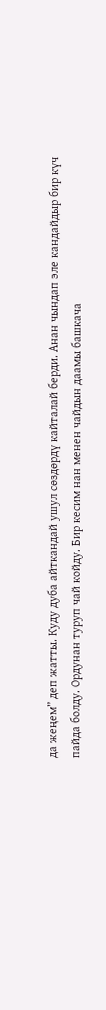да жеңем” деп жатты. Куду дуба айткандай ушул сөздөрдү кайталай берди. Анан чындап эле кандайдыр бир күч пайда болду. Ордунан туруп чай койду. Бир кесим нан менен чайдын даамы башкача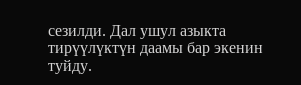сезилди. Дал ушул азыкта тирүүлүктүн даамы бар экенин туйду.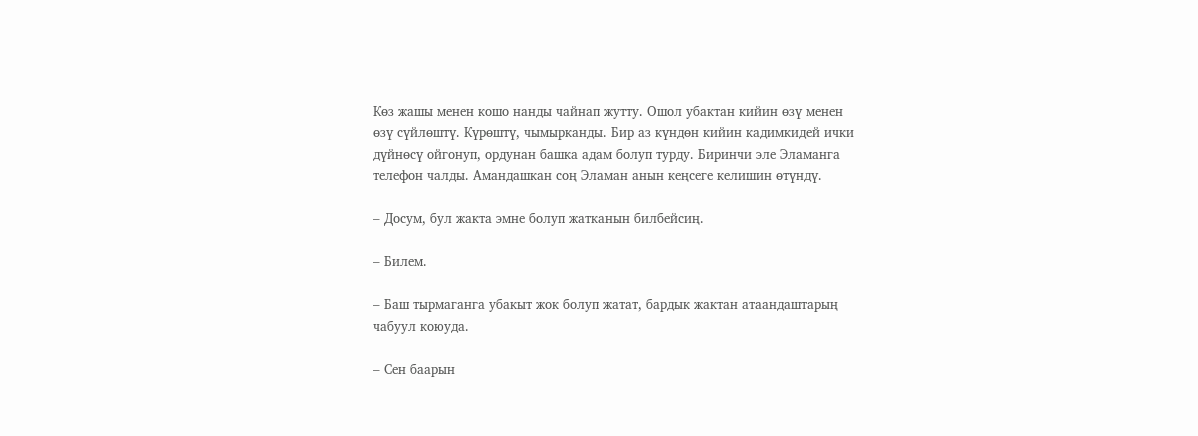Көз жашы менен кошо нанды чайнап жутту. Ошол убактан кийин өзү менен өзү сүйлөштү. Күрөштү, чымырканды. Бир аз күндөн кийин кадимкидей ички дүйнөсү ойгонуп, ордунан башка адам болуп турду. Биринчи эле Эламанга телефон чалды. Амандашкан соң Эламан анын кеңсеге келишин өтүндү.

– Досум, бул жакта эмне болуп жатканын билбейсиң.

– Билем.

– Баш тырмаганга убакыт жок болуп жатат, бардык жактан атаандаштарың чабуул коюуда.

– Сен баарын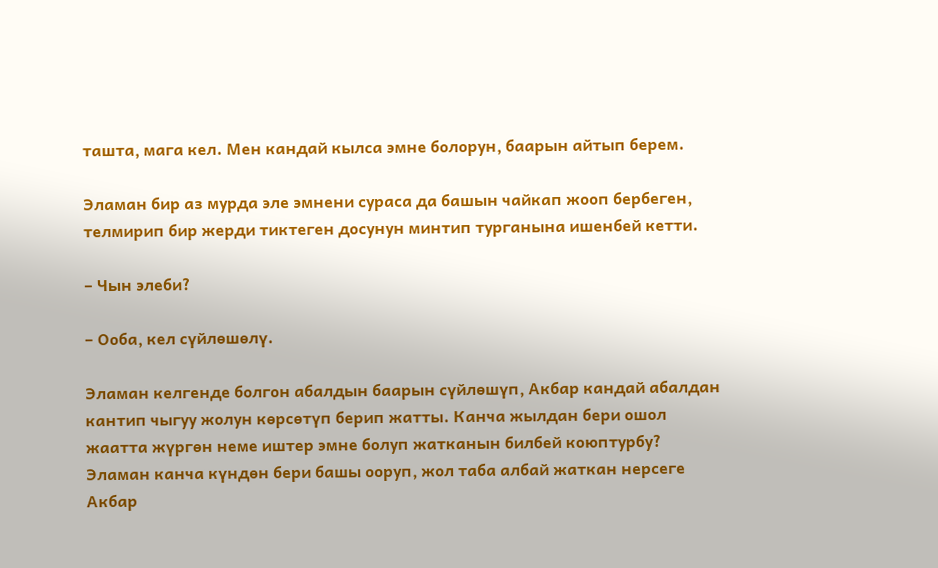ташта, мага кел. Мен кандай кылса эмне болорун, баарын айтып берем.

Эламан бир аз мурда эле эмнени сураса да башын чайкап жооп бербеген, телмирип бир жерди тиктеген досунун минтип турганына ишенбей кетти.

– Чын элеби?

– Ооба, кел сүйлөшөлү.

Эламан келгенде болгон абалдын баарын сүйлөшүп, Акбар кандай абалдан кантип чыгуу жолун көрсөтүп берип жатты. Канча жылдан бери ошол жаатта жүргөн неме иштер эмне болуп жатканын билбей коюптурбу? Эламан канча күндөн бери башы ооруп, жол таба албай жаткан нерсеге Акбар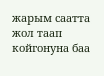жарым саатта жол таап койгонуна баа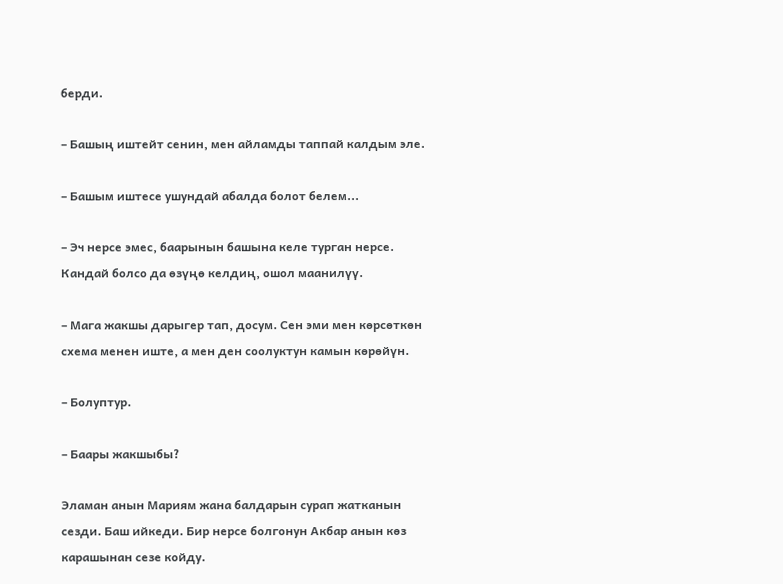берди.

– Башың иштейт сенин, мен айламды таппай калдым эле.

– Башым иштесе ушундай абалда болот белем...

– Эч нерсе эмес, баарынын башына келе турган нерсе. Кандай болсо да өзүңө келдиң, ошол маанилүү.

– Мага жакшы дарыгер тап, досум. Сен эми мен көрсөткөн схема менен иште, а мен ден соолуктун камын көрөйүн.

– Болуптур.

– Баары жакшыбы?

Эламан анын Мариям жана балдарын сурап жатканын сезди. Баш ийкеди. Бир нерсе болгонун Акбар анын көз карашынан сезе койду.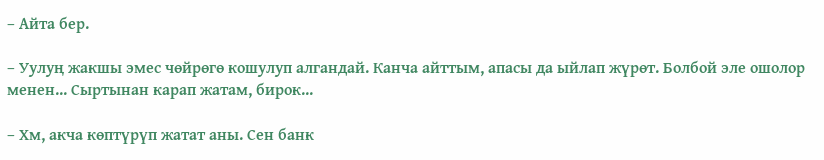– Айта бер.

– Уулуң жакшы эмес чөйрөгө кошулуп алгандай. Канча айттым, апасы да ыйлап жүрөт. Болбой эле ошолор менен... Сыртынан карап жатам, бирок...

– Хм, акча көптүрүп жатат аны. Сен банк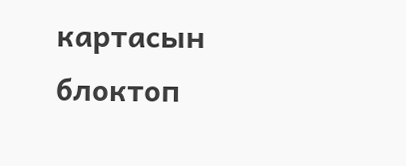картасын блоктоп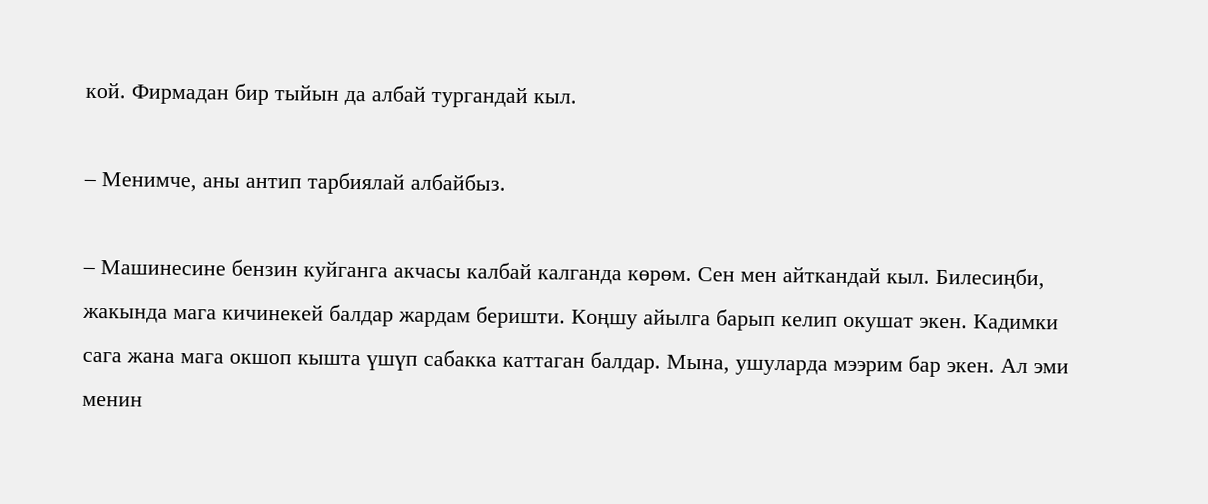кой. Фирмадан бир тыйын да албай тургандай кыл.

– Менимче, аны антип тарбиялай албайбыз.

– Машинесине бензин куйганга акчасы калбай калганда көрөм. Сен мен айткандай кыл. Билесиңби, жакында мага кичинекей балдар жардам беришти. Коңшу айылга барып келип окушат экен. Кадимки сага жана мага окшоп кышта үшүп сабакка каттаган балдар. Мына, ушуларда мээрим бар экен. Ал эми менин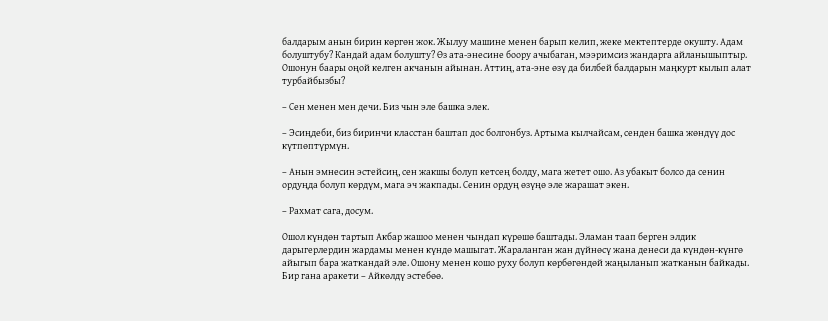балдарым анын бирин көргөн жок. Жылуу машине менен барып келип, жеке мектептерде окушту. Адам болуштубу? Кандай адам болушту? Өз ата-энесине боору ачыбаган, мээримсиз жандарга айланышыптыр. Ошонун баары оңой келген акчанын айынан. Аттиң, ата-эне өзү да билбей балдарын маңкурт кылып алат турбайбызбы?

– Сен менен мен дечи. Биз чын эле башка элек.

– Эсиңдеби, биз биринчи класстан баштап дос болгонбуз. Артыма кылчайсам, сенден башка жөндүү дос күтпөптүрмүн.

– Анын эмнесин эстейсиң, сен жакшы болуп кетсең болду, мага жетет ошо. Аз убакыт болсо да сенин ордуңда болуп көрдүм, мага эч жакпады. Сенин ордуң өзүңө эле жарашат экен.

– Рахмат сага, досум.

Ошол күндөн тартып Акбар жашоо менен чындап күрөшө баштады. Эламан таап берген элдик дарыгерлердин жардамы менен күндө машыгат. Жараланган жан дүйнөсү жана денеси да күндөн-күнгө айыгып бара жаткандай эле. Ошону менен кошо руху болуп көрбөгөндөй жаңыланып жатканын байкады. Бир гана аракети – Айкөлдү эстебөө.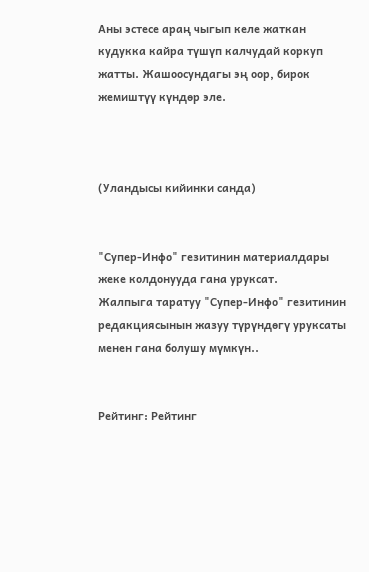Аны эстесе араң чыгып келе жаткан кудукка кайра түшүп калчудай коркуп жатты. Жашоосундагы эң оор, бирок жемиштүү күндөр эле.



(Уландысы кийинки санда)


"Супер-Инфо" гезитинин материалдары жеке колдонууда гана уруксат.
Жалпыга таратуу "Супер-Инфо" гезитинин редакциясынын жазуу түрүндөгү уруксаты менен гана болушу мүмкүн..


Рейтинг: Рейтинг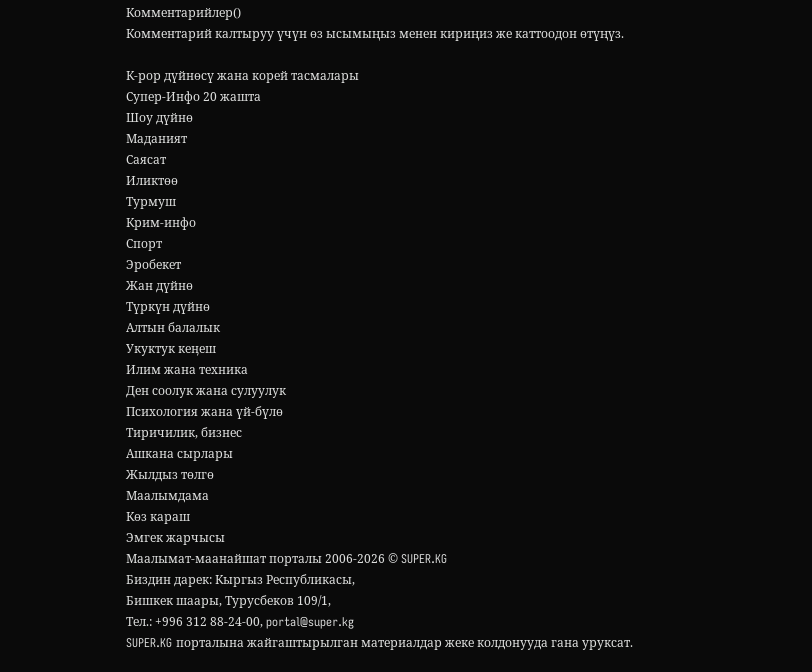Комментарийлер()
Комментарий калтыруу үчүн өз ысымыңыз менен кириңиз же каттоодон өтүңүз.

К-рор дүйнөсү жана корей тасмалары
Супер-Инфо 20 жашта
Шоу дүйнө
Маданият
Саясат
Иликтөө
Турмуш
Крим-инфо
Спорт
Эробекет
Жан дүйнө
Түркүн дүйнө
Алтын балалык
Укуктук кеӊеш
Илим жана техника
Ден соолук жана сулуулук
Психология жана үй-бүлө
Тиричилик, бизнес
Ашкана сырлары
Жылдыз төлгө
Маалымдама
Көз караш
Эмгек жарчысы
Маалымат-маанайшат порталы 2006-2026 © SUPER.KG
Биздин дарек: Кыргыз Республикасы,
Бишкек шаары, Турусбеков 109/1,
Тел.: +996 312 88-24-00, portal@super.kg
SUPER.KG порталына жайгаштырылган материалдар жеке колдонууда гана уруксат.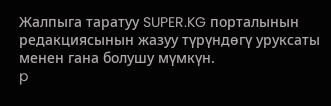Жалпыга таратуу SUPER.KG порталынын редакциясынын жазуу түрүндөгү уруксаты менен гана болушу мүмкүн.
p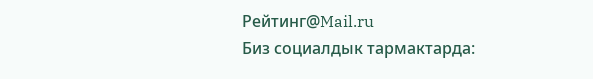Рейтинг@Mail.ru
Биз социалдык тармактарда: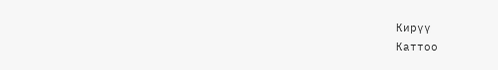Кирүү
Каттоо